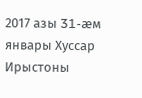2017 азы 31-æм январы Хуссар Ирыстоны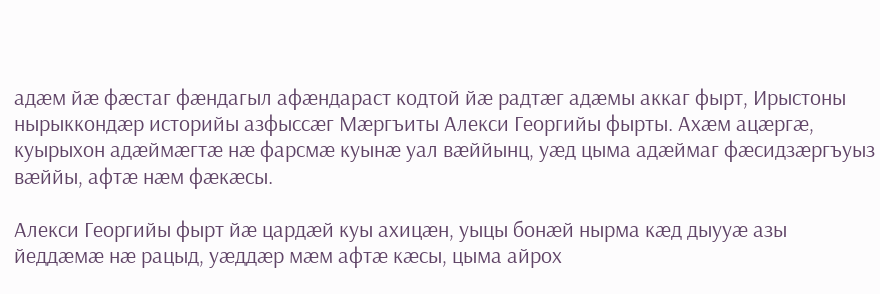адæм йæ фæстаг фæндагыл афæндараст кодтой йæ радтæг адæмы аккаг фырт, Ирыстоны нырыккондæр историйы азфыссæг Мæргъиты Алекси Георгийы фырты. Ахæм ацæргæ, куырыхон адæймæгтæ нæ фарсмæ куынæ уал вæййынц, уæд цыма адæймаг фæсидзæргъуыз вæййы, афтæ нæм фæкæсы.

Алекси Георгийы фырт йæ цардæй куы ахицæн, уыцы бонæй нырма кæд дыууæ азы йеддæмæ нæ рацыд, уæддæр мæм афтæ кæсы, цыма айрох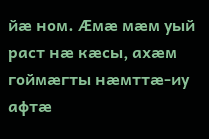йæ ном. Æмæ мæм уый раст нæ кæсы, ахæм гоймæгты нæмттæ-иу афтæ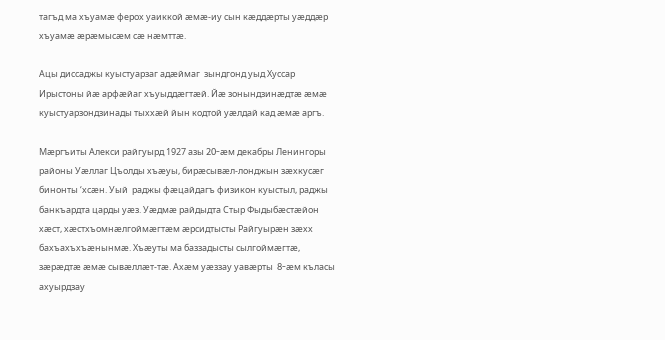тагъд ма хъуамæ ферох уаиккой æмæ-иу сын кæддæрты уæддæр хъуамæ æрæмысæм сæ нæмттæ.

Ацы диссаджы куыстуарзаг адæймаг  зындгонд уыд Хуссар Ирыстоны йæ арфæйаг хъуыддæгтæй. Йæ зонындзинæдтæ æмæ куыстуарзондзинады тыххæй йын кодтой уæлдай кад æмæ аргъ.

Мæргъиты Алекси райгуырд 1927 азы 20-æм декабры Ленингоры районы Уæллаг Цъолды хъæуы, бирæсывæл-лонджын зæхкусæг бинонты ‘хсæн. Уый  раджы фæцайдагъ физикон куыстыл, раджы банкъардта царды уæз. Уæдмæ райдыдта Стыр Фыдыбæстæйон хæст, хæстхъомнæлгоймæгтæм æрсидтысты Райгуырæн зæхх бахъахъхъæнынмæ. Хъæуты ма баззадысты сылгоймæгтæ, зæрæдтæ æмæ сывæллæт-тæ. Ахæм уæззау уавæрты  8-æм къласы ахуырдзау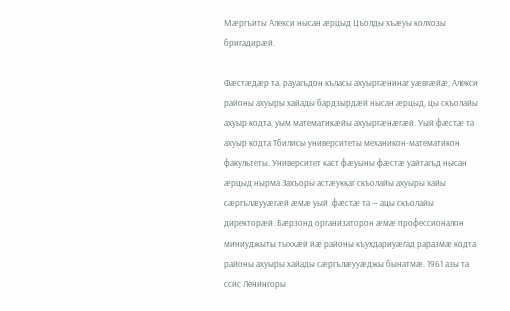Мæргъиты Алекси нысан æрцыд Цъолды хъæуы колхозы бригадирæй.

Фæстæдæр та, рауагъдон къласы ахуыргæнинаг уæвгæйæ, Алекси районы ахуыры хайады бардзырдæй нысан æрцыд, цы скъолайы ахуыр кодта, уым математикæйы ахуыргæнæгæй. Уый фæстæ та ахуыр кодта Тбилисы университеты механикон-математикон факультеты. Университет каст фæуыны фæстæ уайтагъд нысан æрцыд нырма Захъоры астæуккаг скъолайы ахуыры хайы сæргълæууæгæй æмæ уый  фæстæ та — ацы скъолайы директорæй. Бæрзонд организаторон æмæ профессионалон миниуджыты тыххæй йæ районы къухдариуæгад раразмæ кодта районы ахуыры хайады сæргълæууæджы бынатмæ. 1961 азы та ссис Ленингоры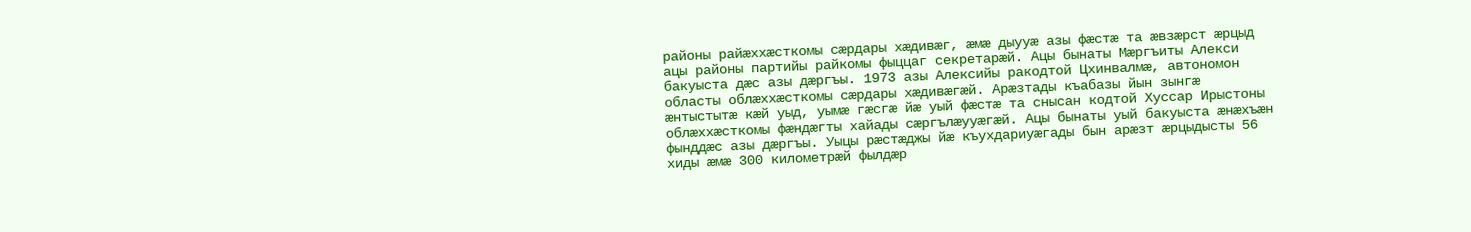районы райæххæсткомы сæрдары хæдивæг, æмæ дыууæ азы фæстæ та æвзæрст æрцыд ацы районы партийы райкомы фыццаг секретарæй. Ацы бынаты Мæргъиты Алекси бакуыста дæс азы дæргъы. 1973 азы Алексийы ракодтой Цхинвалмæ, автономон областы облæххæсткомы сæрдары хæдивæгæй. Арæзтады къабазы йын зынгæ æнтыстытæ кæй уыд, уымæ гæсгæ йæ уый фæстæ та снысан кодтой Хуссар Ирыстоны облæххæсткомы фæндæгты хайады сæргълæууæгæй. Ацы бынаты уый бакуыста æнæхъæн фынддæс азы дæргъы. Уыцы рæстæджы йæ къухдариуæгады бын арæзт æрцыдысты 56 хиды æмæ 300 километрæй фылдæр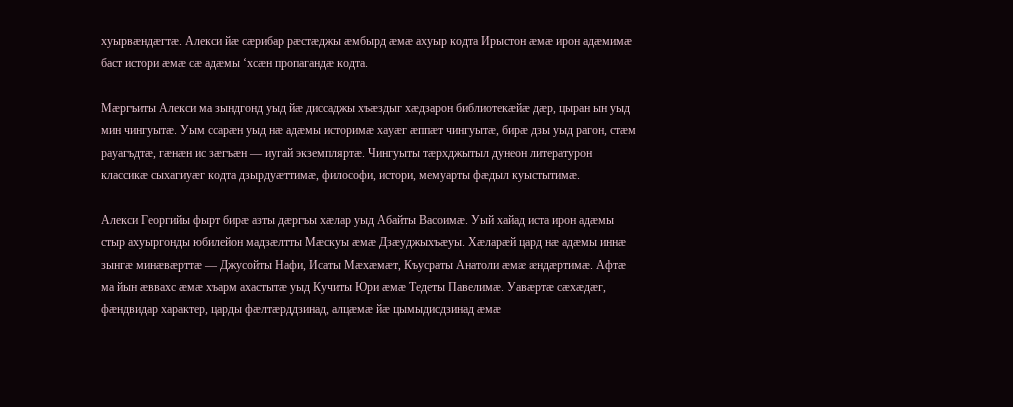хуырвæндæгтæ. Алекси йæ сæрибар рæстæджы æмбырд æмæ ахуыр кодта Ирыстон æмæ ирон адæмимæ баст истори æмæ сæ адæмы ‘хсæн пропагандæ кодта.

Мæргъиты Алекси ма зындгонд уыд йæ диссаджы хъæздыг хæдзарон библиотекæйæ дæр, цыран ын уыд мин чингуытæ. Уым ссарæн уыд нæ адæмы историмæ хауæг æппæт чингуытæ, бирæ дзы уыд рагон, стæм рауагъдтæ, гæнæн ис зæгъæн — иугай экземпляртæ. Чингуыты тæрхджытыл дунеон литературон классикæ сыхагиуæг кодта дзырдуæттимæ, философи, истори, мемуарты фæдыл куыстытимæ.

Алекси Георгийы фырт бирæ азты дæргъы хæлар уыд Абайты Васоимæ. Уый хайад иста ирон адæмы стыр ахуыргонды юбилейон мадзæлтты Мæскуы æмæ Дзæуджыхъæуы. Хæларæй цард нæ адæмы иннæ зынгæ минæвæрттæ — Джусойты Нафи, Исаты Мæхæмæт, Къусраты Анатоли æмæ æндæртимæ. Афтæ ма йын æввахс æмæ хъарм ахастытæ уыд Кучиты Юри æмæ Тедеты Павелимæ. Уавæртæ сæхæдæг, фæндвидар характер, царды фæлтæрддзинад, алцæмæ йæ цымыдисдзинад æмæ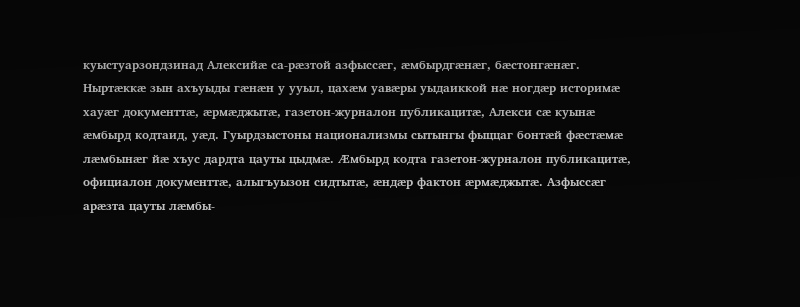куыстуарзондзинад Алексийæ са-рæзтой азфыссæг, æмбырдгæнæг, бæстонгæнæг. Ныртæккæ зын ахъуыды гæнæн у ууыл, цахæм уавæры уыдаиккой нæ ногдæр историмæ хауæг документтæ, æрмæджытæ, газетон-журналон публикацитæ, Алекси сæ куынæ æмбырд кодтаид, уæд. Гуырдзыстоны национализмы сытынгы фыццаг бонтæй фæстæмæ лæмбынæг йæ хъус дардта цауты цыдмæ. Æмбырд кодта газетон-журналон публикацитæ, официалон документтæ, алыгъуызон сидтытæ, æндæр фактон æрмæджытæ. Азфыссæг арæзта цауты лæмбы-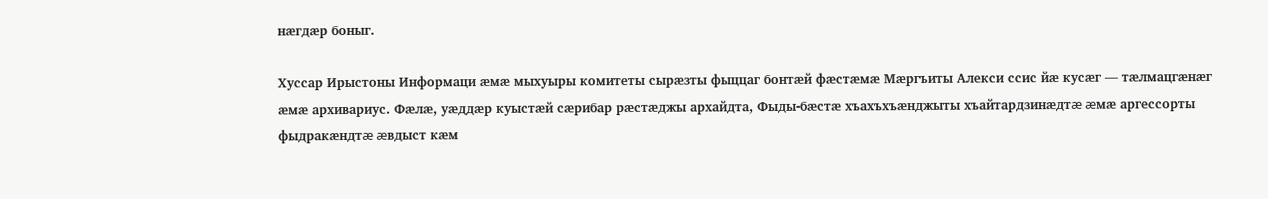нæгдæр боныг.

Хуссар Ирыстоны Информаци æмæ мыхуыры комитеты сырæзты фыццаг бонтæй фæстæмæ Мæргъиты Алекси ссис йæ кусæг — тæлмацгæнæг æмæ архивариус. Фæлæ, уæддæр куыстæй сæрибар рæстæджы архайдта, Фыды-бæстæ хъахъхъæнджыты хъайтардзинæдтæ æмæ аргессорты фыдракæндтæ æвдыст кæм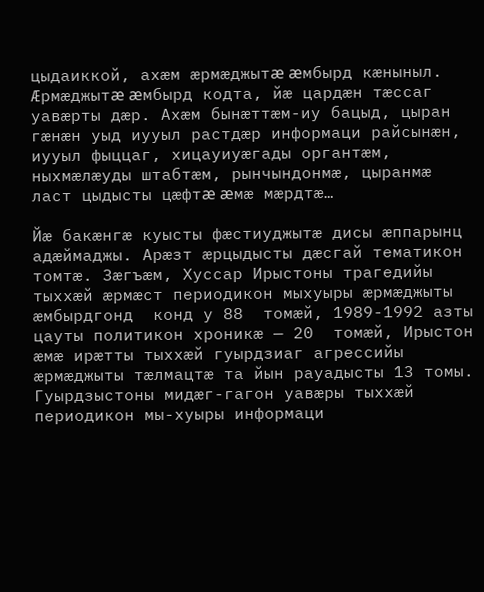цыдаиккой, ахæм æрмæджытæ æмбырд кæныныл. Æрмæджытæ æмбырд кодта, йæ цардæн тæссаг уавæрты дæр. Ахæм бынæттæм-иу бацыд, цыран гæнæн уыд иууыл растдæр информаци райсынæн, иууыл фыццаг, хицауиуæгады органтæм, ныхмæлæуды штабтæм, рынчындонмæ, цыранмæ ласт цыдысты цæфтæ æмæ мæрдтæ…

Йæ бакæнгæ куысты фæстиуджытæ дисы æппарынц адæймаджы. Арæзт æрцыдысты дæсгай тематикон томтæ. Зæгъæм, Хуссар Ирыстоны трагедийы тыххæй æрмæст периодикон мыхуыры æрмæджыты æмбырдгонд  конд у 88  томæй, 1989-1992 азты цауты политикон хроникæ — 20  томæй, Ирыстон æмæ ирæтты тыххæй гуырдзиаг агрессийы æрмæджыты тæлмацтæ та йын рауадысты 13 томы. Гуырдзыстоны мидæг-гагон уавæры тыххæй периодикон мы-хуыры информаци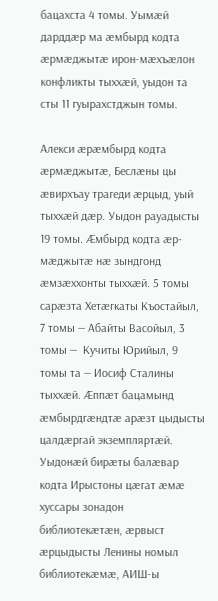бацахста 4 томы. Уымæй дарддæр ма æмбырд кодта æрмæджытæ ирон-мæхъæлон конфликты тыххæй, уыдон та сты 11 гуырахстджын томы.

Алекси æрæмбырд кодта æрмæджытæ, Беслæны цы  æвирхъау трагеди æрцыд, уый тыххæй дæр. Уыдон рауадысты 19 томы. Æмбырд кодта æр-мæджытæ нæ зындгонд æмзæххонты тыххæй. 5 томы сарæзта Хетæгкаты Къостайыл, 7 томы — Абайты Васойыл, 3 томы —  Кучиты Юрийыл, 9 томы та — Иосиф Сталины тыххæй. Æппæт бацамынд æмбырдгæндтæ арæзт цыдысты цалдæргай экземпляртæй. Уыдонæй бирæты балæвар кодта Ирыстоны цæгат æмæ хуссары зонадон библиотекæтæн, æрвыст æрцыдысты Ленины номыл библиотекæмæ, АИШ-ы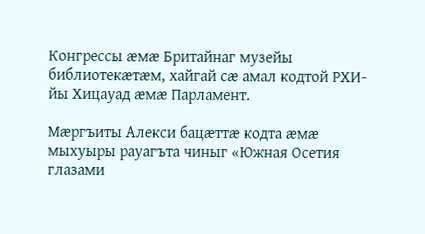Конгрессы æмæ Бритайнаг музейы библиотекæтæм, хайгай сæ амал кодтой РХИ-йы Хицауад æмæ Парламент.

Мæргъиты Алекси бацæттæ кодта æмæ мыхуыры рауагъта чиныг «Южная Осетия глазами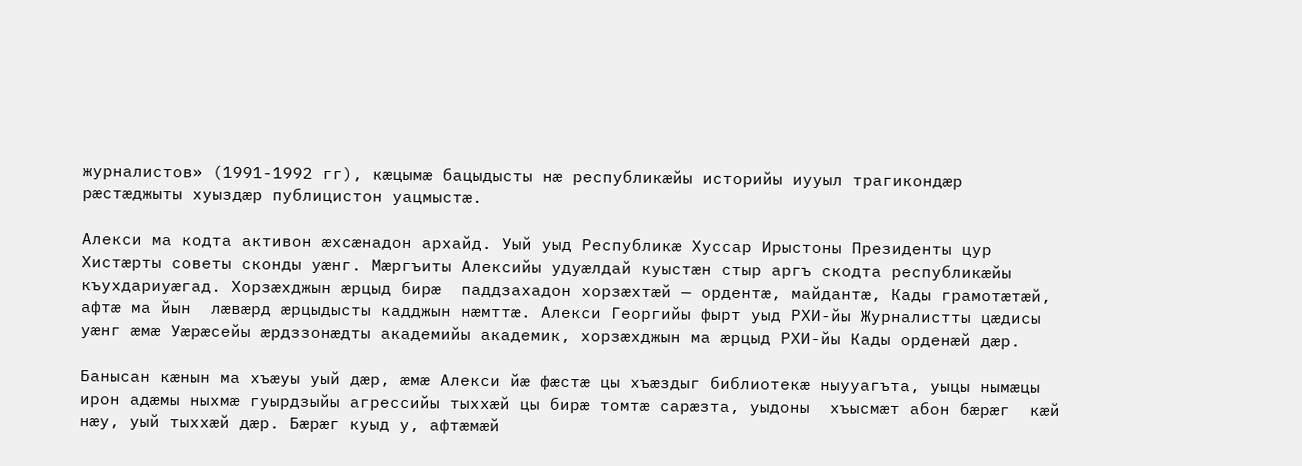журналистов» (1991-1992 гг), кæцымæ бацыдысты нæ республикæйы историйы иууыл трагикондæр рæстæджыты хуыздæр публицистон уацмыстæ.

Алекси ма кодта активон æхсæнадон архайд. Уый уыд Республикæ Хуссар Ирыстоны Президенты цур Хистæрты советы сконды уæнг. Мæргъиты Алексийы удуæлдай куыстæн стыр аргъ скодта республикæйы къухдариуæгад. Хорзæхджын æрцыд бирæ  паддзахадон хорзæхтæй — ордентæ, майдантæ, Кады грамотæтæй, афтæ ма йын  лæвæрд æрцыдысты кадджын нæмттæ. Алекси Георгийы фырт уыд РХИ-йы Журналистты цæдисы уæнг æмæ Уæрæсейы æрдззонæдты академийы академик, хорзæхджын ма æрцыд РХИ-йы Кады орденæй дæр.

Банысан кæнын ма хъæуы уый дæр, æмæ Алекси йæ фæстæ цы хъæздыг библиотекæ ныууагъта, уыцы нымæцы ирон адæмы ныхмæ гуырдзыйы агрессийы тыххæй цы бирæ томтæ сарæзта, уыдоны  хъысмæт абон бæрæг  кæй нæу, уый тыххæй дæр. Бæрæг куыд у, афтæмæй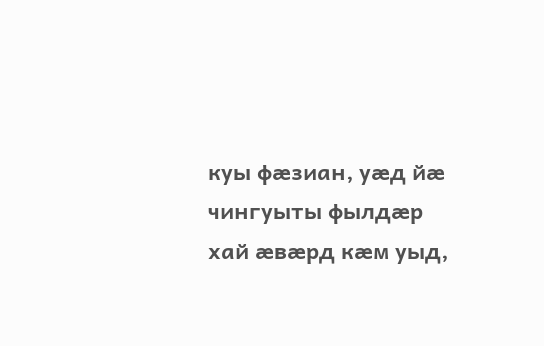куы фæзиан, уæд йæ чингуыты фылдæр хай æвæрд кæм уыд,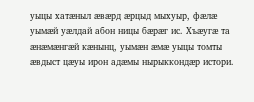уыцы хатæныл æвæрд æрцыд мыхуыр, фæлæ уымæй уæлдай абон ницы бæрæг ис. Хъæугæ та æнæмæнгæй кæнынц, уымæн æмæ уыцы томты æвдыст цæуы ирон адæмы нырыккондæр истори.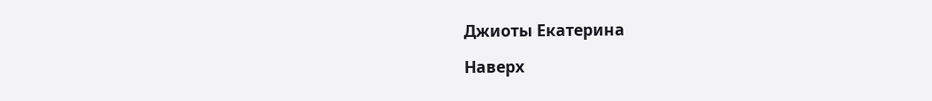Джиоты Екатерина

Наверх